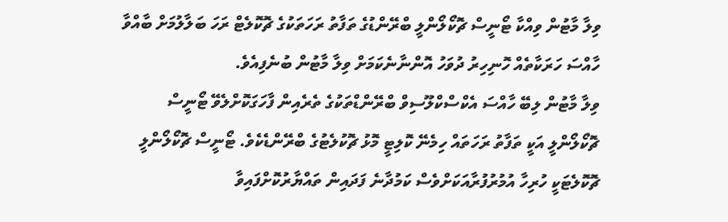ވިލާ މާޓުން ވިއްކާ ޓޯނީސް ޗޮކޯލޯންލީ ބްރޭންޑުގެ ތަފާތު ރަހަތަކުގެ ޗޮކޮލެޓް ރަހަ ބަލާލުމަށް ބާއްވާ ހާއްސަ ހަރަކާތެއް ހޮނިހިރު ދުވަހު އޮންނާނެކަމަށް ވިލާ މާޓުން ބުނެފިއެވެ.
ވިލާ މާޓުން ލިބޭ ހާއްސަ އެކްސްކްލޫސިވް ބްރޭންޑްތަކުގެ ތެރެއިން ފާހަގަކޮށްލެވޭ ޓޯނީސް ޗޮކޯލޯންލީ އަކީ ތަފާތު ރަހަތައް ހިމެނޭ ކޮލިޓީ މޮޅު ޗޮކުލެޓުގެ ބްރޭންޑެކެވެ. ޓޯނީސް ޗޮކޯލޯންލީ ޗޮކޮލެޓަކީ ހުރިހާ އުމުރުފުރާއަކަށްވެސް ކަމުދާނެ ފަދައިން ތައްޔާރުކޮށްފައިވާ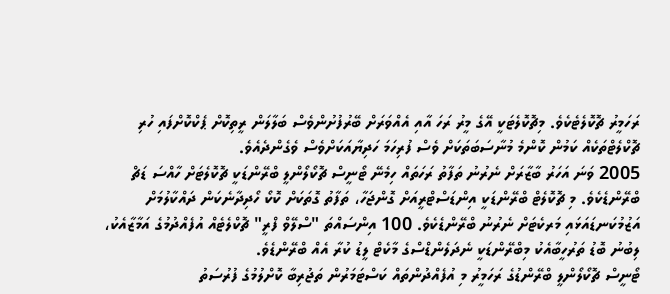ރަހަމީރު ޗޮކޮލެޓެކެވެ. މިޗޮކޮލެޓަކީ އޭގެ މީރު ރަހަ އާއި އެއްވަރަށް ބޭރުފުށުންވެސް ބަލާލަން ރީތިކޮށް ޕެކްކޮށްފައި ހުރި ޗޮކްލެޓްތަކެއް ކަމުން ކޮންމެ މުނާސަބަތަކަށް ވެސް ފުރިހަމަ ހަދިޔާއަކަށްވެސް ވެގެންދެއެވެ.
2005 ވަނަ އަހަރު ބާޒާރަށް ނެރުނު ތަފާތު ރަހަތައް ހިމެނޭ ޓޯނީސް ޗޮކޯލޯންލީ ބްރޭންޑަކީ ޗޮކޮލެޓަށް ހާއްސަ ޑަޗް ބްރޭންޑެކެވެ. މި ޗޮކޮލެޓް ބްރޭންޑަކީ އިންޑަސްޓްރީއަށް ގޮންޖަހާ، ތަފާތު ގޮތަކަށް ކޮކޯ ހޯދިދާނެކަން ދައްކާލުމަށް އަޒުމުކަނޑައަޅައި މަރކެޓަށް ނެރުނު ބްރޭންޑެކެވެ. 100 އިންސައްތަ "ސްލޭވް ފްރީ" ޗޮކްލެޓެއް އުފެއްދުމުގެ އަމާޒާއެކު، ލިބުނު ބޮޑު ތަރުހީބާއެކު މިބްރޭންޑަކީ ނެދަލެންޑްސްގެ މާކެޓް ލީޑު ކުރާ އެއް ބްރޭންޑެވެ.
ޓޯނީސް ޗޮކޯލޯންލީ ބްރޭންޑުގެ ރަހަމީރު މި އުފެއްދުންތައް ކަސްޓަމަރުން ތަޖުރިބާ ކޮށްލުމުގެ ފުރުސަތު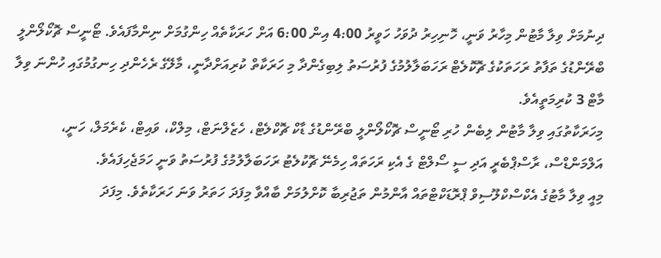ދިނުމަށް ވިލާ މާޓުން މިހާރު ވަނީ، ހޮނިހިރު ދުވަހު ހަވީރު 4:00 އިން 6:00 އަށް ހަރަކާތެއް ހިންގުމަށް ނިންމާފައެވެ. ޓޯނީސް ޗޮކޯލޯންލީ ބްރޭންޑުގެ ތަފާތު ރަހަތަކުގެ ޗޮކޮލެޓް ރަހަބަލާލުމުގެ ފުރުސަތު ލިބިގެންދާ މި ހަރަކާތް ކުރިއަށްދާނީ، މާލޭގެ ރެހެންދި ހިނގުމުގައި ހުންނަ ވިލާ މާޓް 3 ކުރިމަތީއެވެ.
މިހަރަކާތުގައި ވިލާ މާޓުން ލިބެން ހުރި ޓޯނީސް ޗޮކޯލޯންލީ ބްރޭންޑުގެ ޑާކް ޗޮކްލެޓް، ހެޒެލްނަޓް، މިލްކް، ވައިޓް، ކެރެމަލް، ހަނީ، އަލްމަންޑްސް، ރާސްޕްބެރީ އަދި ސީ ސޯލްޓް ގެ އެކި ރަހަތައް ހިމެނޭ ޗޮކުލެޓު ރަހަބަލާލުމުގެ ފުރުސަތު ވަނީ ހަމަޖެހިފައެވެ.
މިއީ ވިލާ މާޓުގެ އެކްސްކްލޫސިވް ޕްރޮޑަކްޓްތައް އާންމުން ތަޖުރިބާ ކޮށްލުމަށް ބާއްވާ މިފަދަ ހަތަރު ވަނަ ހަރަކާތެވެ. މިފަދަ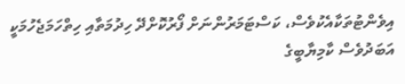އިވެންޓުތަކާއެކުވެސް، ކަސްޓަމަރުންނަށް ފޯރުކޮށްދޭ ހިދުމަތާއި ހިތްހަމަޖެހުމަކީ އަބަދުވެސް ކާމިޔާބީގެ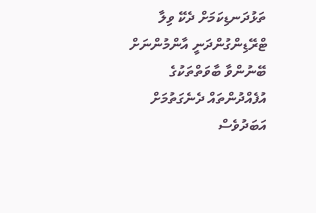ތަޅުދަނޑިކަމަށް ދެކޭ ވިލާ ޓްރޭޑިންގުންދަނީ އާންމުންނަށް ބޭނުންވާ ބާވަތްތަކުގެ އުފެއްދުންތައް ދެނެގަތުމަށް އަބަދުވެސް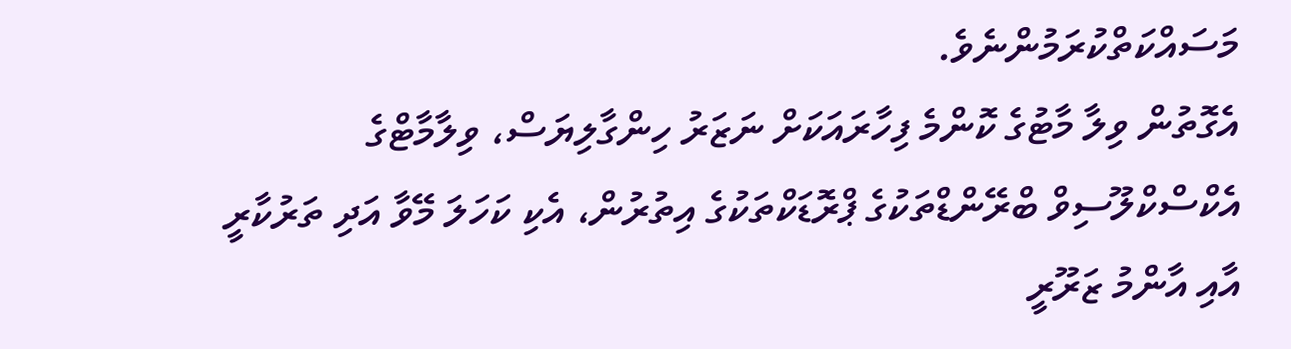މަސައްކަތްކުރަމުންނެވެ.
އެގޮތުން ވިލާ މާޓުގެ ކޮންމެ ފިހާރައަކަށް ނަޒަރު ހިންގާލިޔަސް، ވިލާމާޓްގެ އެކްސްކްލޫސިވް ބްރޭންޑްތަކުގެ ޕްރޮޑަކްތަކުގެ އިތުރުން، އެކި ކަހަލަ މޭވާ އަދި ތަރުކާރީ އާއި އާންމު ޒަރޫރީ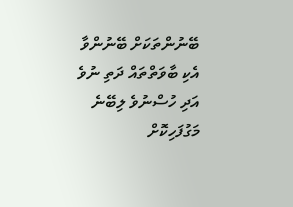ބޭނުންތަކަށް ބޭނުންވާ އެކި ބާވަތްތައް ދަތި ނުވެ އަދި ހުސްނުވެ ލިބޭނެ މަގުފަހިކޮށް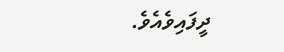ދީފައިވެއެވެ.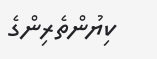ކިޔުންތެރިންގެ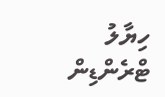ހިޔާލު
ޓްރެންޑިން